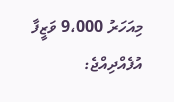މިއަހަރު 9،000 ވަޒީފާ އުފެއްދިއްޖެ: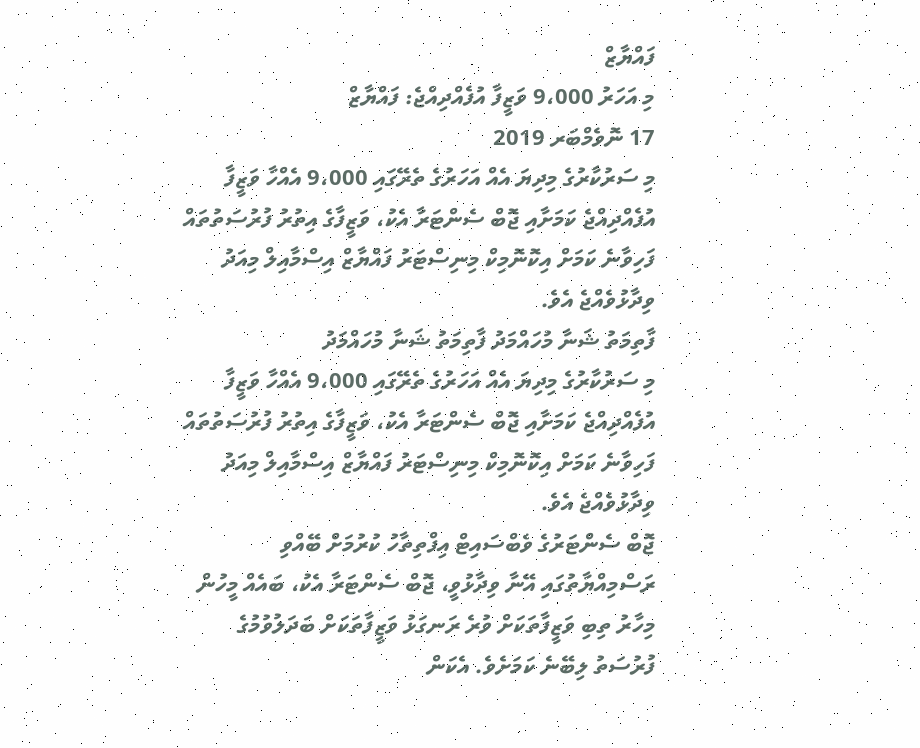ފައްޔާޒް
މި އަހަރު 9،000 ވަޒީފާ އުފެއްދިއްޖެ: ފައްޔާޒް
17 ނޮވެމްބަރ 2019
މި ސަރުކާރުގެ މިދިޔަ އެއް އަހަރުގެ ތެރޭގައި 9،000 އެއްހާ ވަޒީފާ އުފެއްދިއްޖެ ކަމަށާއި ޖޮބް ސެންޓަރާ އެކު، ވަޒީފާގެ އިތުރު ފުރުސަތުތައް ފަހިވާނެ ކަމަށް އިކޮނޮމިކް މިނިސްޓަރު ފައްޔާޒް އިސްމާއިލް މިއަދު ވިދާޅުވެއްޖެ އެވެ.
ފާތިމަތު ޝަނާ މުހައްމަދު ފާތިމަތު ޝަނާ މުހައްމަދު
މި ސަރުކާރުގެ މިދިޔަ އެއް އަހަރުގެ ތެރޭގައި 9،000 އެއްހާ ވަޒީފާ އުފެއްދިއްޖެ ކަމަށާއި ޖޮބް ސެންޓަރާ އެކު، ވަޒީފާގެ އިތުރު ފުރުސަތުތައް ފަހިވާނެ ކަމަށް އިކޮނޮމިކް މިނިސްޓަރު ފައްޔާޒް އިސްމާއިލް މިއަދު ވިދާޅުވެއްޖެ އެވެ.
ޖޮބް ސެންޓަރުގެ ވެބްސައިޓް އިފްތިތާހު ކުރުމަށް ބޭއްވި ރަސްމިއްޔާތުގައި އޭނާ ވިދާޅުވީ، ޖޮބް ސެންޓަރާ އެކު، ބައެއް މީހުން މިހާރު ތިބި ވަޒީފާތަކަށް ވުރެ ރަނގަޅު ވަޒީފާތަކަށް ބަދަލުވުމުގެ ފުރުސަތު ލިބޭނެ ކަމަށެވެ. އެކަން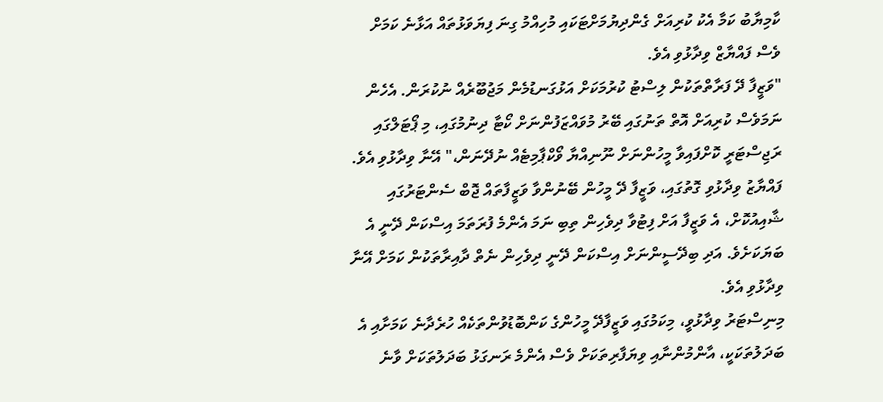ކާމިޔާބު ކަމާ އެކު ކުރިއަށް ގެންދިޔުމަށްޓަކައި މުހިއްމު ގިނަ ފިޔަވަޅުތައް އަޅާނެ ކަމަށް ވެސް ފައްޔާޒް ވިދާޅުވި އެވެ.
"ވަޒީފާ ދޭ ފަރާތްތަކުން ލިސްޓު ކުރުމަކަށް އަޅުގަނޑުމެން މަޖުބޫރެއް ނުކުރަން. އެހެން ނަމަވެސް ކުރިއަށް އޮތް ތަނުގައި ބޭރު މުވައްޒަފުންނަށް ކޯޓާ ދިނުމުގައި، މި ޕޯޓަލްގައި ރަޖިސްޓަރީ ކޮށްފައިވާ މީހުންނަށް ނޫނިއްޔާ ވޯކްޕާމިޓެއް ނުދޭނަން،" އޭނާ ވިދާޅުވި އެވެ.
ފައްޔާޒު ވިދާޅުވި ގޮތުގައި، ވަޒީފާ ދޭ މީހުން ބޭނުންވާ ވަޒީފާތައް ޖޮބް ސެންޓަރުގައި ޝާއިއުކޮށް، އެ ވަޒީފާ އަށް ފިޓުވާ ދިވެހިން ތިބި ނަމަ އެންމެ ފުރަތަމަ އިސްކަން ދޭނީ އެ ބަޔަކަށެވެ. އަދި ބިދޭސީންނަށް އިސްކަން ދޭނީ ދިވެހިން ނެތް ދާއިރާތަކުން ކަމަށް އޭނާ ވިދާޅުވި އެވެ.
މިނިސްޓަރު ވިދާޅުވީ، މިކަމުގައި ވަޒީފާދޭ މީހުންގެ ކަންބޮޑުވުންތަކެއް ހުރެދާނެ ކަމަށާއި އެ ބަދަލުތަކަކީ، އާންމުންނާއި ވިޔަފާރިތަކަށް ވެސް އެންމެ ރަނގަޅު ބަދަލުތަކަށް ވާނެ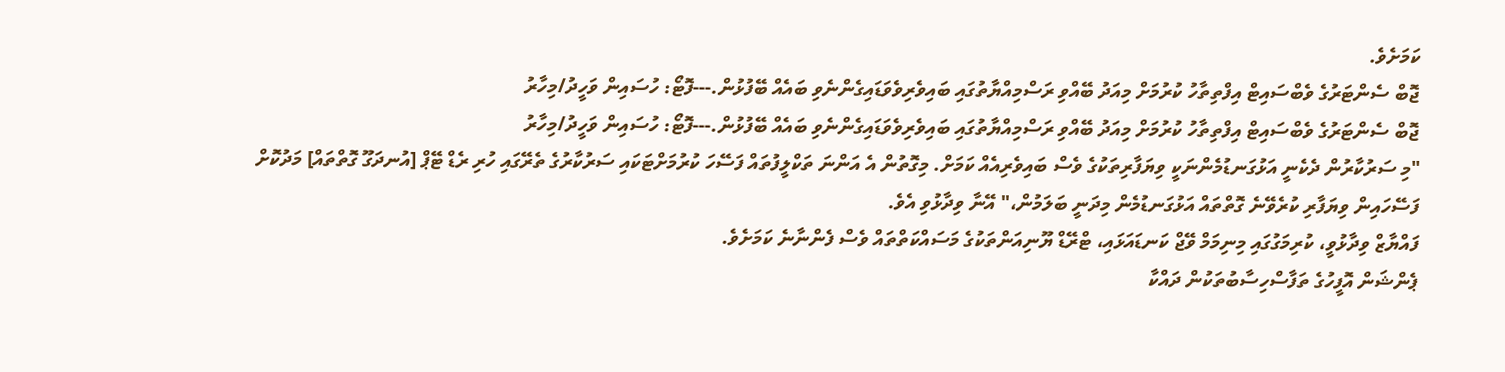ކަމަށެވެ.
ޖޮބް ސެންޓަރުގެ ވެބްސައިޓް އިފްތިތާހު ކުރުމަށް މިއަދު ބޭއްވި ރަސްމިއްޔާތުގައި ބައިވެރިވެވަޑައިގެންނެވި ބައެއް ބޭފުޅުން.---ފޮޓޯ: ހުސައިން ވަހީދު/މިހާރު
ޖޮބް ސެންޓަރުގެ ވެބްސައިޓް އިފްތިތާހު ކުރުމަށް މިއަދު ބޭއްވި ރަސްމިއްޔާތުގައި ބައިވެރިވެވަޑައިގެންނެވި ބައެއް ބޭފުޅުން.---ފޮޓޯ: ހުސައިން ވަހީދު/މިހާރު
"މި ސަރުކާރުން ދެކެނީ އަޅުގަނޑުމެންނަކީ ވިޔަފާރިތަކުގެ ވެސް ބައިވެރިއެއް ކަމަށް. މިގޮތުން އެ އަންނަ ތަކްލީފުތައް ފަސޭހަ ކުރުމަށްޓަކައި ސަރުކާރުގެ ތެރޭގައި ހުރި ރެޑް ޓޭޕް [އުނދަގޫ ގޮތްތައް] މަދުކޮށް ފަސޭހައިން ވިޔަފާރި ކުރެވޭނެ ގޮތްތައް އަޅުގަނޑުމެން މިދަނީ ބަލަމުން،" އޭނާ ވިދާޅުވި އެވެ.
ފައްޔާޒް ވިދާޅުވީ، ކުރިމަގުގައި މިނިމަމް ވޭޖް ކަނޑައަޅައި، ޓްރޭޑް ޔޫނިއަންތަކުގެ މަސައްކަތްތައް ވެސް ފެންނާނެ ކަމަށެވެ.
ޕެންޝަން އޮފީހުގެ ތަފާސްހިސާބުތަކުން ދައްކާ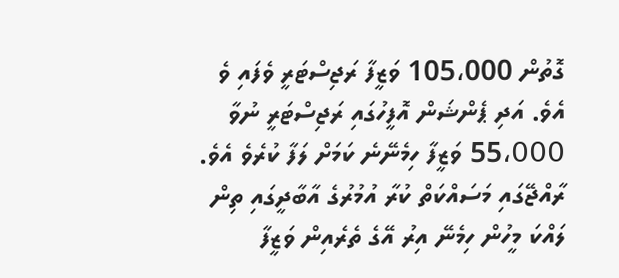ގޮތުން 105،000 ވަޒީފާ ރަޖިސްޓަރީ ވެފައި ވެ އެވެ. އަދި ޕެންޝަން އޮފީހުގައި ރަޖިސްޓަރީ ނުވާ 55،000 ވަޒީފާ ހިމެނޭނެ ކަމަށް ލަފާ ކުރެވެ އެވެ.
ރާއްޖޭގައި މަސައްކަތް ކުރާ އުމުރުގެ އާބާދީގައި ތިން ލައްކަ މީހުން ހިމެނޭ އިރު އޭގެ ތެރެއިން ވަޒީފާ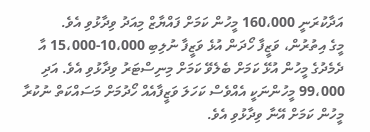އަދާކުރަނީ 160،000 މީހުން ކަމަށް ފައްޔާޒް މިއަދު ވިދާޅުވި އެވެ.
މީގެ އިތުރުން، ވަޒީފާ ހޯދަން އުޅެ ވަޒީފާ ނުލިބި 10،000-15،000 އާ ދެމެދުގެ މީހުން އުޅޭ ކަމަށް ބެލެވޭ ކަމަށް މިނިސްޓަރު ވިދާޅުވި އެވެ. އަދި 99،000 މީހުންނަކީ އެއްވެސް ކަހަލަ ވަޒީފާއެއް ހޯދުމަށް މަސައްކަތް ނުކުރާ މީހުން ކަމަށް އޭނާ ވިދާޅުވި އެވެ.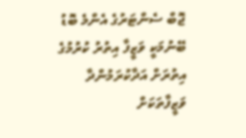ޖޮބް ސެންޓަރުގެ އެންމެ ބޮޑު ބޭނުމަކީ ވަޒީފާ އިތުރު ކުރުމުގެ އިތުރަށް އަދާކުރަމުންދާ ވަޒީފާތަކަށް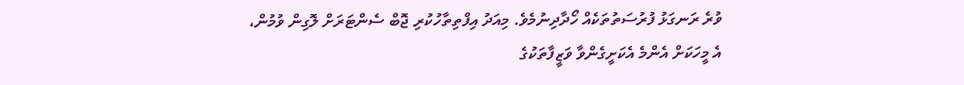ވުރެ ރަނގަޅު ފުރުސަތުތަކެއް ހޯދާދިނުމެވެ. މިއަދު އިފްތިތާހުކުރި ޖޮބް ސެންޓަރަށް ލޮގިން ވުމުން، އެ މީހަކަށް އެންމެ އެކަށީގެންވާ ވަޒީފާތަކުގެ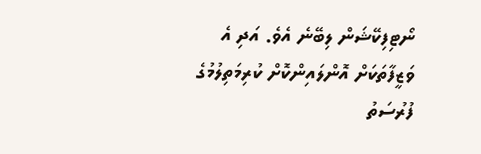ނޯޓިފިކޭޝަން ލިބޭނެ އެވެ. އަދި އެ ވަޒީފާތަކަށް އޮންލައިންކޮށް ކުރިމަތިލުމުގެ ފުރުސަތު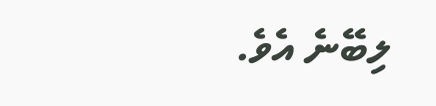ލިބޭނެ އެވެ.